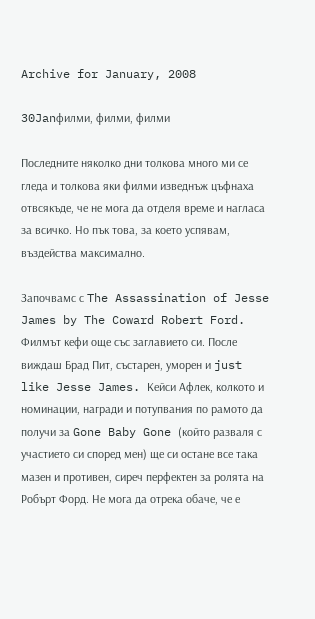Archive for January, 2008

30Janфилми, филми, филми

Последните няколко дни толкова много ми се гледа и толкова яки филми изведнъж цъфнаха отвсякъде, че не мога да отделя време и нагласа за всичко. Но пък това, за което успявам, въздейства максимално.

Започвамс с The Assassination of Jesse James by The Coward Robert Ford. Филмът кефи още със заглавието си. После виждаш Брад Пит, състарен, уморен и just like Jesse James. Кейси Афлек, колкото и номинации, награди и потупвания по рамото да получи за Gone Baby Gone (който разваля с участието си според мен) ще си остане все така мазен и противен, сиреч перфектен за ролята на Робърт Форд. Не мога да отрека обаче, че е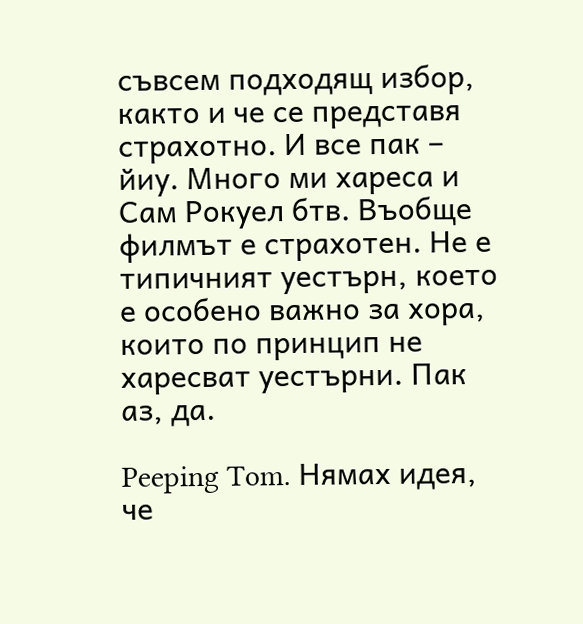съвсем подходящ избор, както и че се представя страхотно. И все пак – йиу. Много ми хареса и Сам Рокуел бтв. Въобще филмът е страхотен. Не е типичният уестърн, което е особено важно за хора, които по принцип не харесват уестърни. Пак аз, да.

Peeping Tom. Нямах идея, че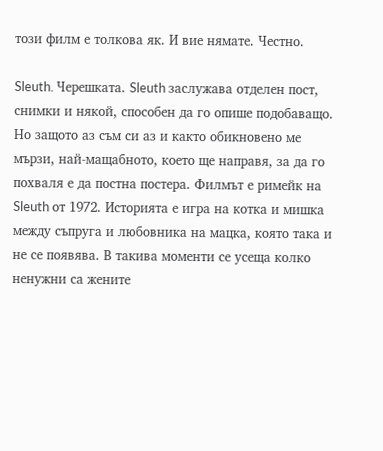този филм е толкова як. И вие нямате. Честно.

Sleuth. Черешката. Sleuth заслужава отделен пост, снимки и някой, способен да го опише подобаващо. Но защото аз съм си аз и както обикновено ме мързи, най-мащабното, което ще направя, за да го похваля е да постна постера. Филмът е римейк на Sleuth от 1972. Историята е игра на котка и мишка между съпруга и любовника на мацка, която така и не се появява. В такива моменти се усеща колко ненужни са жените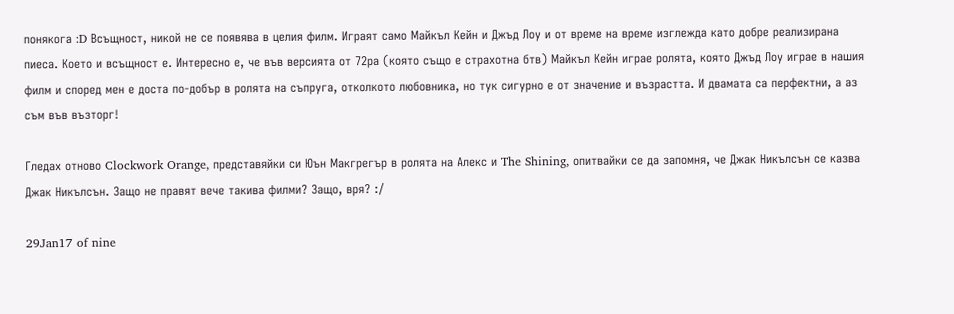понякога :D Всъщност, никой не се появява в целия филм. Играят само Майкъл Кейн и Джъд Лоу и от време на време изглежда като добре реализирана пиеса. Което и всъщност е. Интересно е, че във версията от 72ра (която също е страхотна бтв) Майкъл Кейн играе ролята, която Джъд Лоу играе в нашия филм и според мен е доста по-добър в ролята на съпруга, отколкото любовника, но тук сигурно е от значение и възрастта. И двамата са перфектни, а аз съм във възторг!

Гледах отново Clockwork Orange, представяйки си Юън Макгрегър в ролята на Алекс и The Shining, опитвайки се да запомня, че Джак Никълсън се казва Джак Никълсън. Защо не правят вече такива филми? Защо, вря? :/

29Jan17 of nine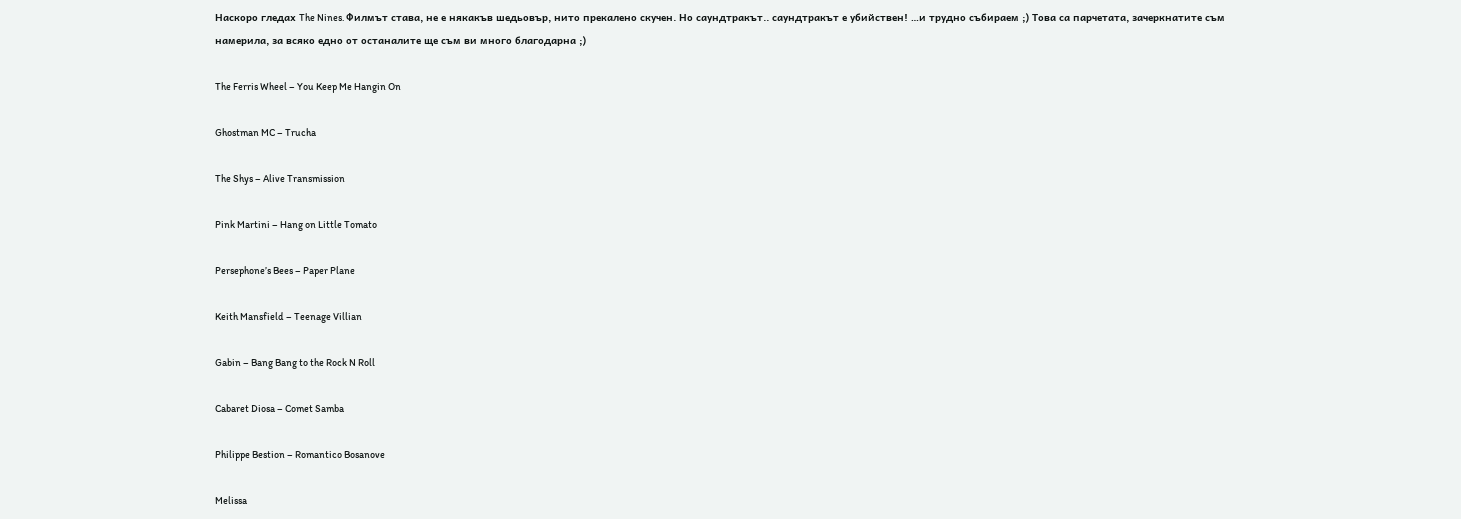Наскоро гледах The Nines. Филмът става, не е някакъв шедьовър, нито прекалено скучен. Но саундтракът.. саундтракът е убийствен! …и трудно събираем ;) Това са парчетата, зачеркнатите съм намерила, за всяко едно от останалите ще съм ви много благодарна ;)

The Ferris Wheel – You Keep Me Hangin On

Ghostman MC – Trucha

The Shys – Alive Transmission

Pink Martini – Hang on Little Tomato

Persephone’s Bees – Paper Plane

Keith Mansfield – Teenage Villian

Gabin – Bang Bang to the Rock N Roll

Cabaret Diosa – Comet Samba

Philippe Bestion – Romantico Bosanove

Melissa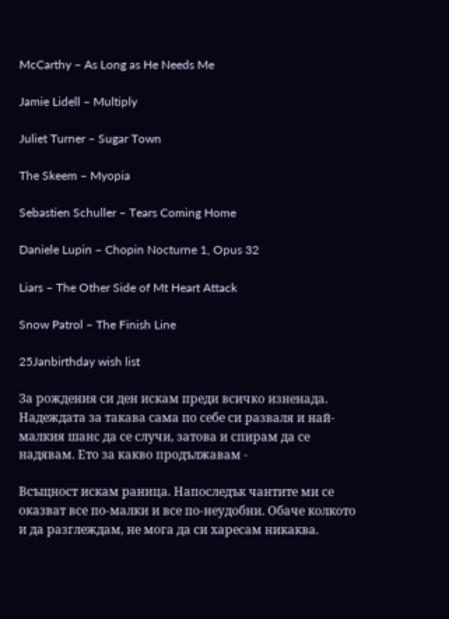McCarthy – As Long as He Needs Me

Jamie Lidell – Multiply

Juliet Turner – Sugar Town

The Skeem – Myopia

Sebastien Schuller – Tears Coming Home

Daniele Lupin – Chopin Nocturne 1, Opus 32

Liars – The Other Side of Mt Heart Attack

Snow Patrol – The Finish Line

25Janbirthday wish list

За рождения си ден искам преди всичко изненада. Надеждата за такава сама по себе си разваля и най-малкия шанс да се случи, затова и спирам да се надявам. Ето за какво продължавам -

Всъщност искам раница. Напоследък чантите ми се оказват все по-малки и все по-неудобни. Обаче колкото и да разглеждам, не мога да си харесам никаква.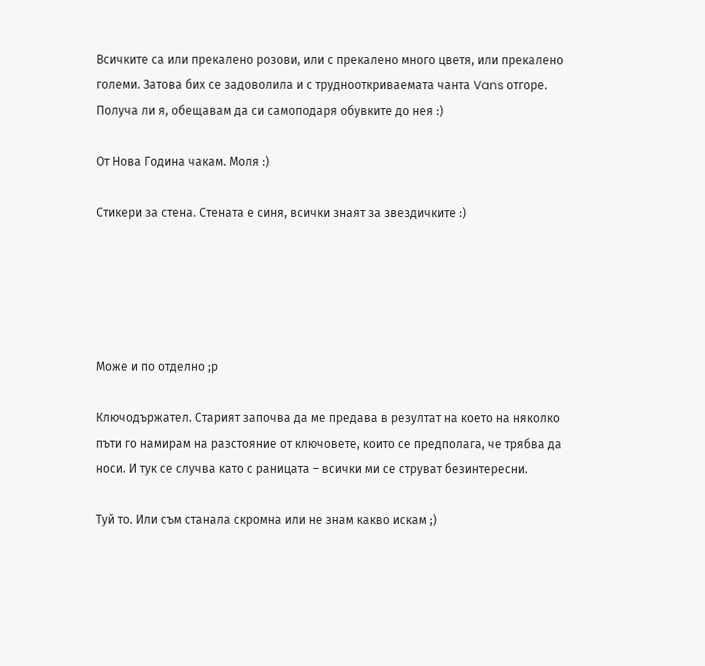Всичките са или прекалено розови, или с прекалено много цветя, или прекалено големи. Затова бих се задоволила и с труднооткриваемата чанта Vans отгоре. Получа ли я, обещавам да си самоподаря обувките до нея :)

От Нова Година чакам. Моля :)

Стикери за стена. Стената е синя, всички знаят за звездичките :)





Може и по отделно ;р

Ключодържател. Старият започва да ме предава в резултат на което на няколко пъти го намирам на разстояние от ключовете, които се предполага, че трябва да носи. И тук се случва като с раницата – всички ми се струват безинтересни.

Туй то. Или съм станала скромна или не знам какво искам ;)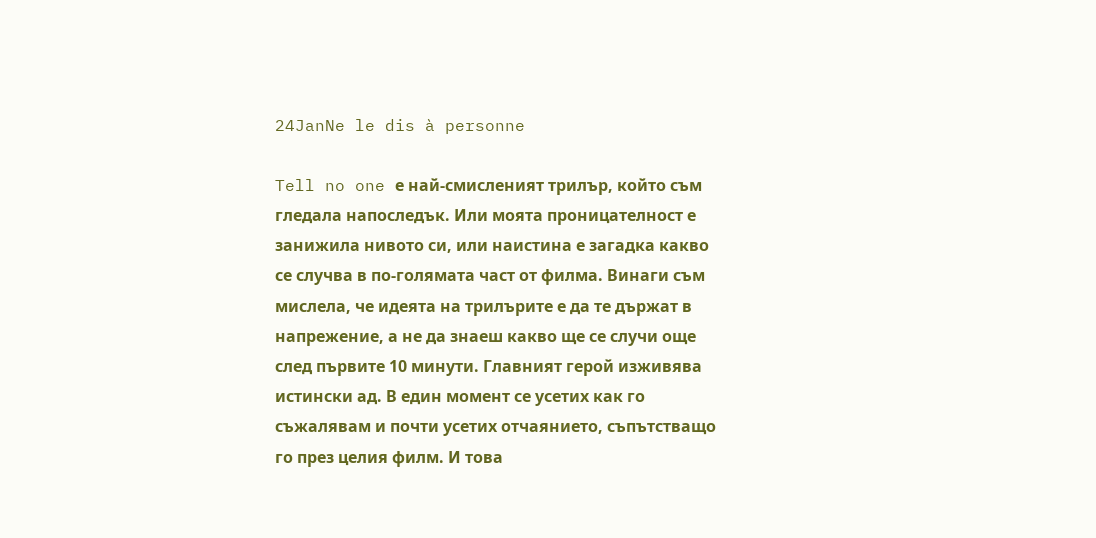24JanNe le dis à personne

Tell no one е най-смисленият трилър, който съм гледала напоследък. Или моята проницателност е занижила нивото си, или наистина е загадка какво се случва в по-голямата част от филма. Винаги съм мислела, че идеята на трилърите е да те държат в напрежение, а не да знаеш какво ще се случи още след първите 10 минути. Главният герой изживява истински ад. В един момент се усетих как го съжалявам и почти усетих отчаянието, съпътстващо го през целия филм. И това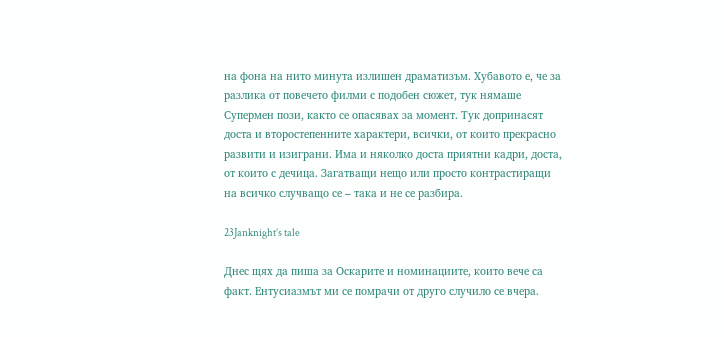на фона на нито минута излишен драматизъм. Хубавото е, че за разлика от повечето филми с подобен сюжет, тук нямаше Супермен пози, както се опасявах за момент. Тук допринасят доста и второстепенните характери, всички, от които прекрасно развити и изиграни. Има и няколко доста приятни кадри, доста, от които с дечица. Загатващи нещо или просто контрастиращи на всичко случващо се – така и не се разбира.

23Janknight’s tale

Днес щях да пиша за Оскарите и номинациите, които вече са факт. Ентусиазмът ми се помрачи от друго случило се вчера.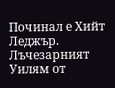Починал е Хийт Леджър. Лъчезарният Уилям от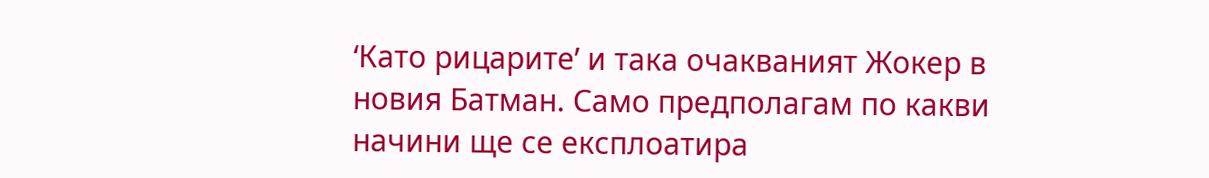‘Като рицарите’ и така очакваният Жокер в новия Батман. Само предполагам по какви начини ще се експлоатира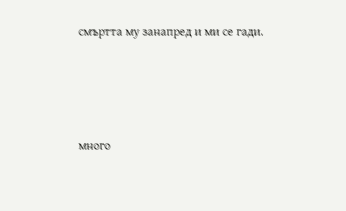смъртта му занапред и ми се гади.




много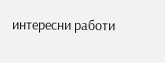интересни работи